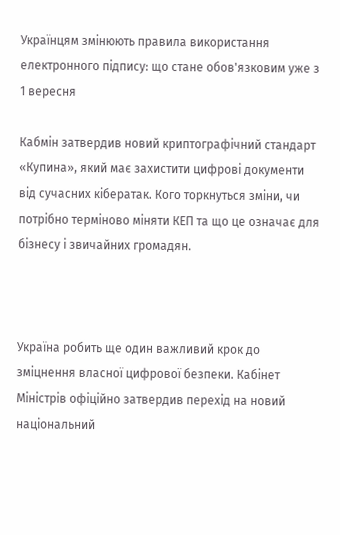Українцям змінюють правила використання електронного підпису: що стане обов'язковим уже з 1 вересня

Кабмін затвердив новий криптографічний стандарт «Купина», який має захистити цифрові документи від сучасних кібератак. Кого торкнуться зміни, чи потрібно терміново міняти КЕП та що це означає для бізнесу і звичайних громадян.



Україна робить ще один важливий крок до зміцнення власної цифрової безпеки. Кабінет Міністрів офіційно затвердив перехід на новий національний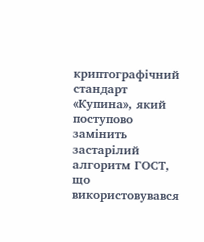криптографічний стандарт «Купина», який поступово замінить застарілий алгоритм ГОСТ, що використовувався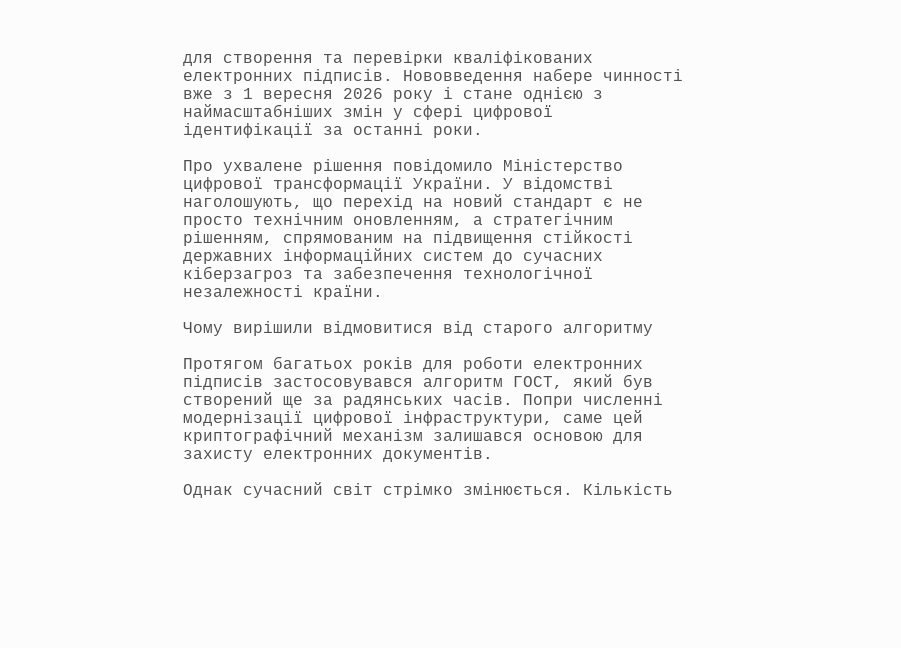для створення та перевірки кваліфікованих електронних підписів. Нововведення набере чинності вже з 1 вересня 2026 року і стане однією з наймасштабніших змін у сфері цифрової ідентифікації за останні роки.

Про ухвалене рішення повідомило Міністерство цифрової трансформації України. У відомстві наголошують, що перехід на новий стандарт є не просто технічним оновленням, а стратегічним рішенням, спрямованим на підвищення стійкості державних інформаційних систем до сучасних кіберзагроз та забезпечення технологічної незалежності країни.

Чому вирішили відмовитися від старого алгоритму

Протягом багатьох років для роботи електронних підписів застосовувався алгоритм ГОСТ, який був створений ще за радянських часів. Попри численні модернізації цифрової інфраструктури, саме цей криптографічний механізм залишався основою для захисту електронних документів.

Однак сучасний світ стрімко змінюється. Кількість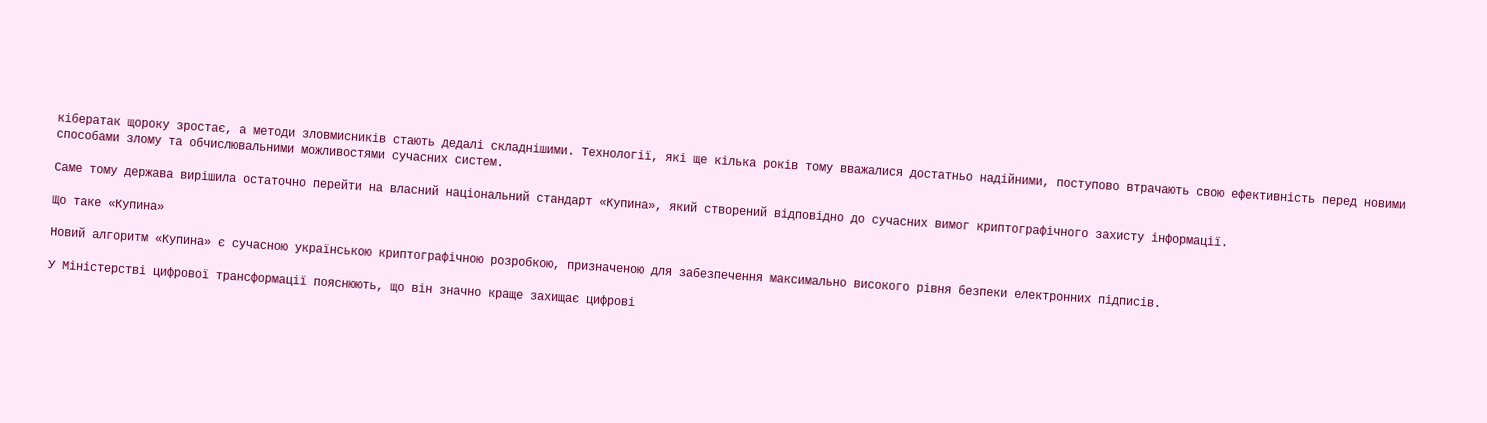кібератак щороку зростає, а методи зловмисників стають дедалі складнішими. Технології, які ще кілька років тому вважалися достатньо надійними, поступово втрачають свою ефективність перед новими способами злому та обчислювальними можливостями сучасних систем.

Саме тому держава вирішила остаточно перейти на власний національний стандарт «Купина», який створений відповідно до сучасних вимог криптографічного захисту інформації.

Що таке «Купина»

Новий алгоритм «Купина» є сучасною українською криптографічною розробкою, призначеною для забезпечення максимально високого рівня безпеки електронних підписів.

У Міністерстві цифрової трансформації пояснюють, що він значно краще захищає цифрові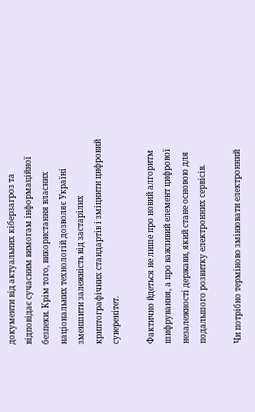документи від актуальних кіберзагроз та відповідає сучасним вимогам інформаційної безпеки. Крім того, використання власних національних технологій дозволяє Україні зменшити залежність від застарілих криптографічних стандартів і зміцнити цифровий суверенітет.

Фактично йдеться не лише про новий алгоритм шифрування, а про важливий елемент цифрової незалежності держави, який стане основою для подальшого розвитку електронних сервісів.

Чи потрібно терміново змінювати електронний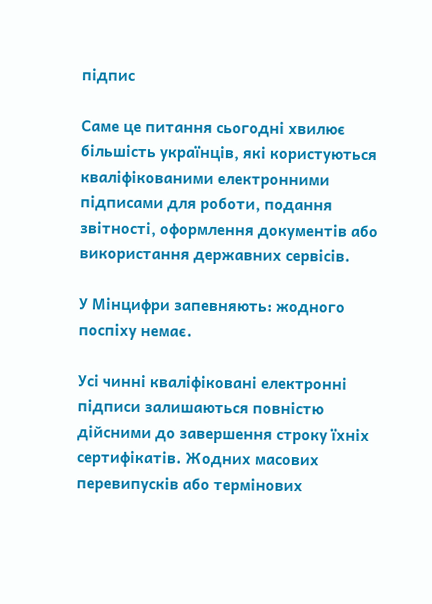підпис

Саме це питання сьогодні хвилює більшість українців, які користуються кваліфікованими електронними підписами для роботи, подання звітності, оформлення документів або використання державних сервісів.

У Мінцифри запевняють: жодного поспіху немає.

Усі чинні кваліфіковані електронні підписи залишаються повністю дійсними до завершення строку їхніх сертифікатів. Жодних масових перевипусків або термінових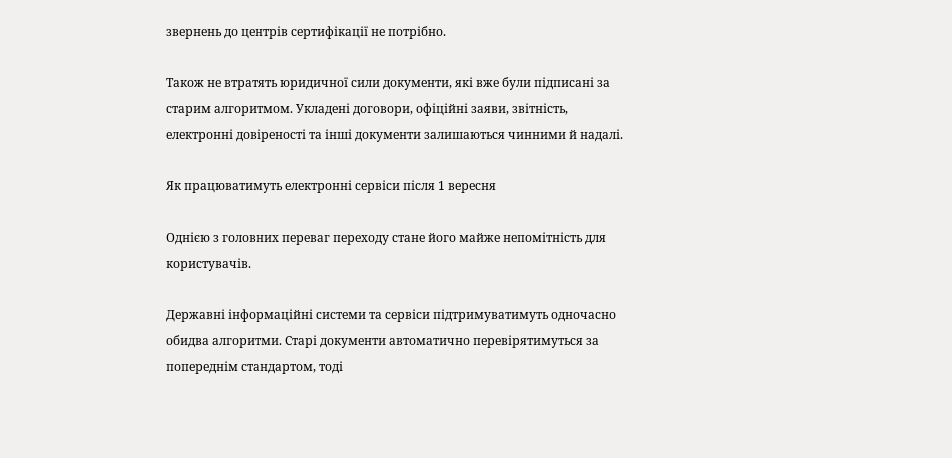звернень до центрів сертифікації не потрібно.

Також не втратять юридичної сили документи, які вже були підписані за старим алгоритмом. Укладені договори, офіційні заяви, звітність, електронні довіреності та інші документи залишаються чинними й надалі.

Як працюватимуть електронні сервіси після 1 вересня

Однією з головних переваг переходу стане його майже непомітність для користувачів.

Державні інформаційні системи та сервіси підтримуватимуть одночасно обидва алгоритми. Старі документи автоматично перевірятимуться за попереднім стандартом, тоді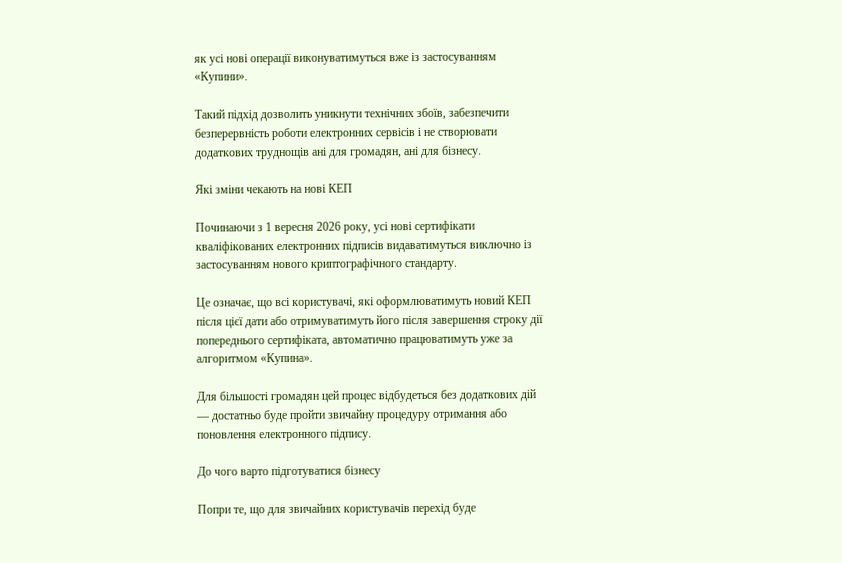як усі нові операції виконуватимуться вже із застосуванням «Купини».

Такий підхід дозволить уникнути технічних збоїв, забезпечити безперервність роботи електронних сервісів і не створювати додаткових труднощів ані для громадян, ані для бізнесу.

Які зміни чекають на нові КЕП

Починаючи з 1 вересня 2026 року, усі нові сертифікати кваліфікованих електронних підписів видаватимуться виключно із застосуванням нового криптографічного стандарту.

Це означає, що всі користувачі, які оформлюватимуть новий КЕП після цієї дати або отримуватимуть його після завершення строку дії попереднього сертифіката, автоматично працюватимуть уже за алгоритмом «Купина».

Для більшості громадян цей процес відбудеться без додаткових дій — достатньо буде пройти звичайну процедуру отримання або поновлення електронного підпису.

До чого варто підготуватися бізнесу

Попри те, що для звичайних користувачів перехід буде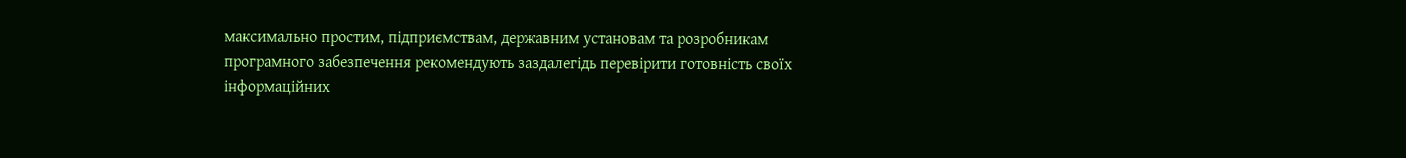максимально простим, підприємствам, державним установам та розробникам програмного забезпечення рекомендують заздалегідь перевірити готовність своїх інформаційних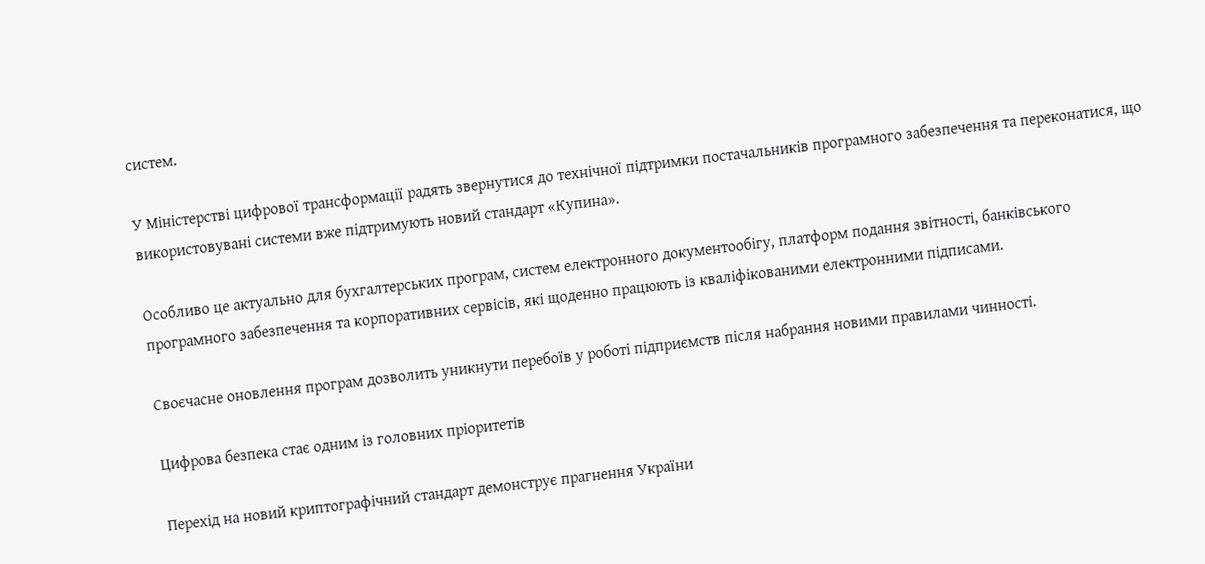систем.

У Міністерстві цифрової трансформації радять звернутися до технічної підтримки постачальників програмного забезпечення та переконатися, що використовувані системи вже підтримують новий стандарт «Купина».

Особливо це актуально для бухгалтерських програм, систем електронного документообігу, платформ подання звітності, банківського програмного забезпечення та корпоративних сервісів, які щоденно працюють із кваліфікованими електронними підписами.

Своєчасне оновлення програм дозволить уникнути перебоїв у роботі підприємств після набрання новими правилами чинності.

Цифрова безпека стає одним із головних пріоритетів

Перехід на новий криптографічний стандарт демонструє прагнення України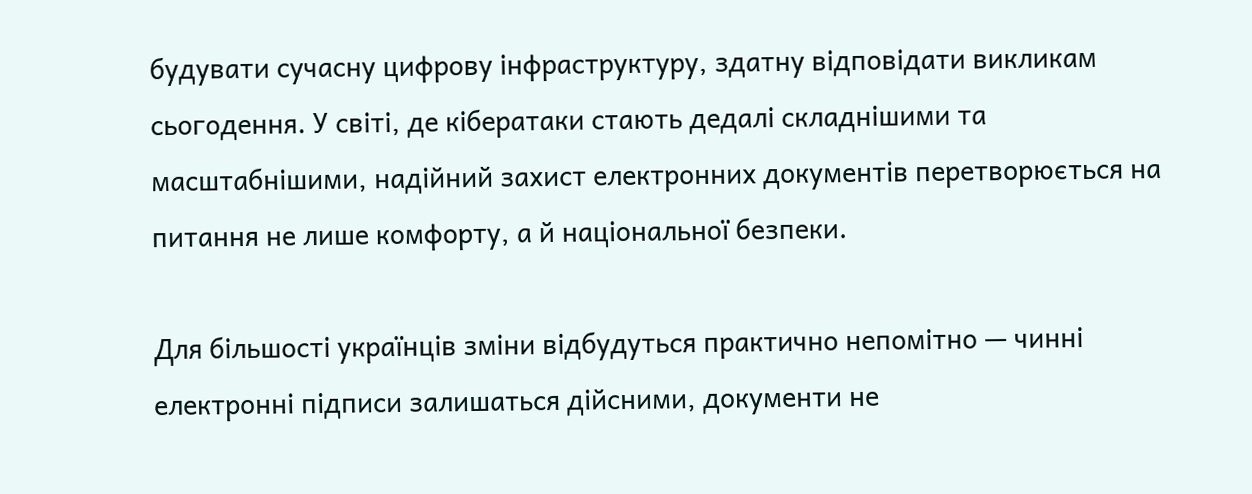будувати сучасну цифрову інфраструктуру, здатну відповідати викликам сьогодення. У світі, де кібератаки стають дедалі складнішими та масштабнішими, надійний захист електронних документів перетворюється на питання не лише комфорту, а й національної безпеки.

Для більшості українців зміни відбудуться практично непомітно — чинні електронні підписи залишаться дійсними, документи не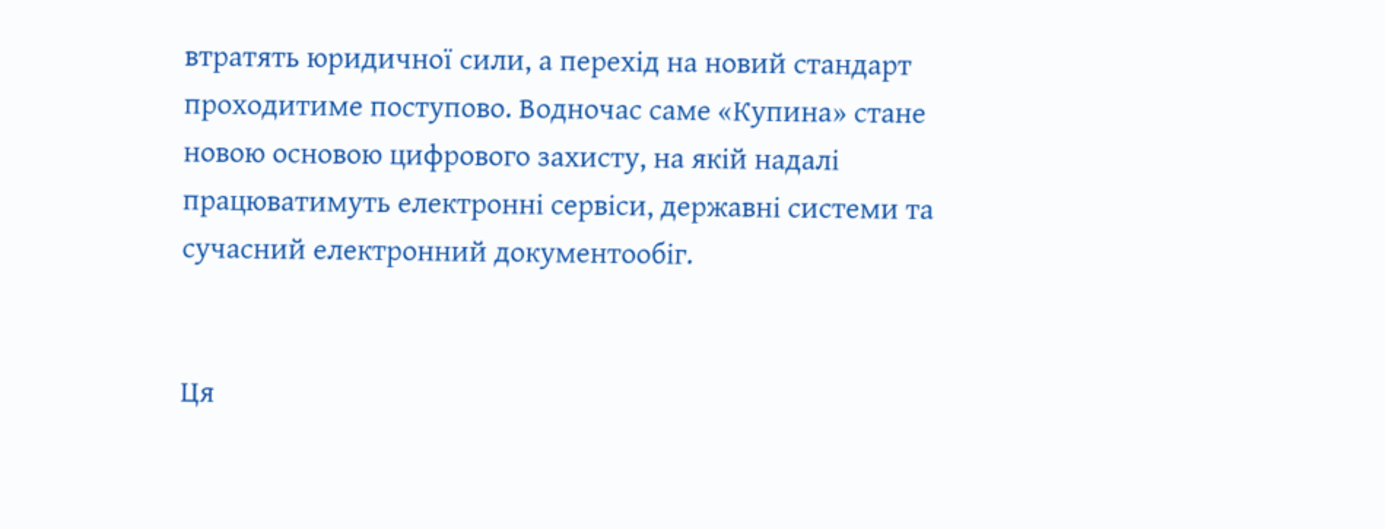втратять юридичної сили, а перехід на новий стандарт проходитиме поступово. Водночас саме «Купина» стане новою основою цифрового захисту, на якій надалі працюватимуть електронні сервіси, державні системи та сучасний електронний документообіг.


Ця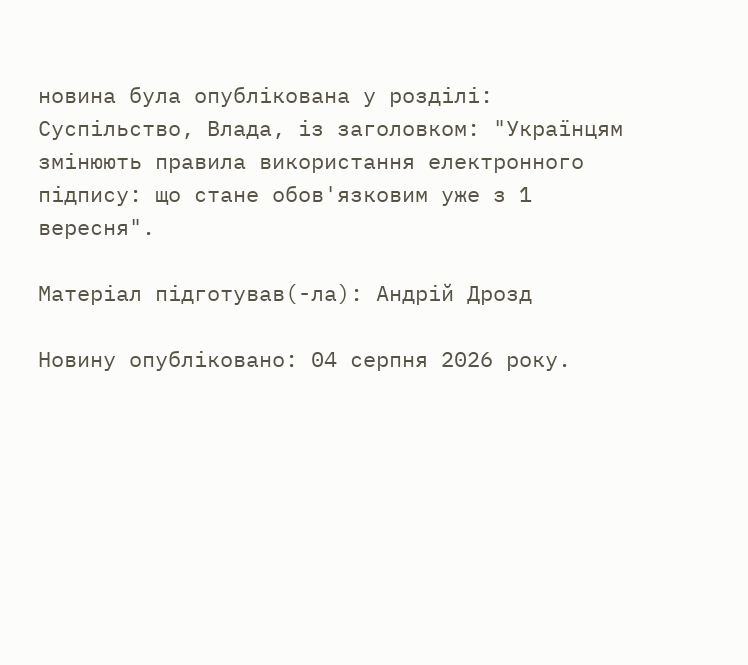новина була опублікована у розділі: Суспільство, Влада, із заголовком: "Українцям змінюють правила використання електронного підпису: що стане обов'язковим уже з 1 вересня".

Матеріал підготував(-ла): Андрій Дрозд

Новину опубліковано: 04 серпня 2026 року.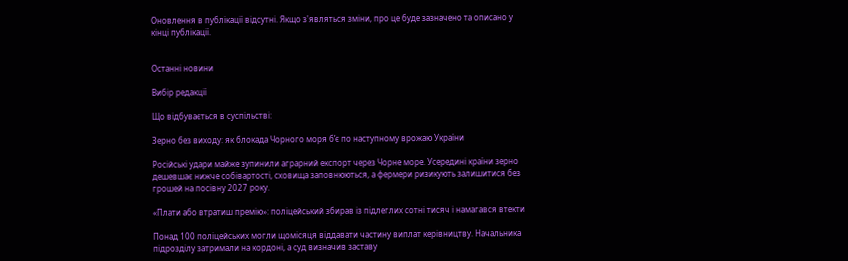Оновлення в публікації відсутні. Якщо з'являться зміни, про це буде зазначено та описано у кінці публікації.


Останні новини

Вибір редакції

Що відбувається в суспільстві:

Зерно без виходу: як блокада Чорного моря б’є по наступному врожаю України

Російські удари майже зупинили аграрний експорт через Чорне море. Усередині країни зерно дешевшає нижче собівартості, сховища заповнюються, а фермери ризикують залишитися без грошей на посівну 2027 року.

«Плати або втратиш премію»: поліцейський збирав із підлеглих сотні тисяч і намагався втекти

Понад 100 поліцейських могли щомісяця віддавати частину виплат керівництву. Начальника підрозділу затримали на кордоні, а суд визначив заставу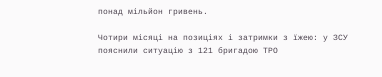понад мільйон гривень.

Чотири місяці на позиціях і затримки з їжею: у ЗСУ пояснили ситуацію з 121 бригадою ТРО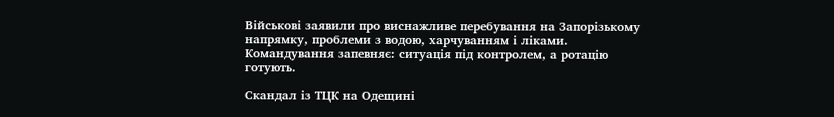Військові заявили про виснажливе перебування на Запорізькому напрямку, проблеми з водою, харчуванням і ліками. Командування запевняє: ситуація під контролем, а ротацію готують.

Скандал із ТЦК на Одещині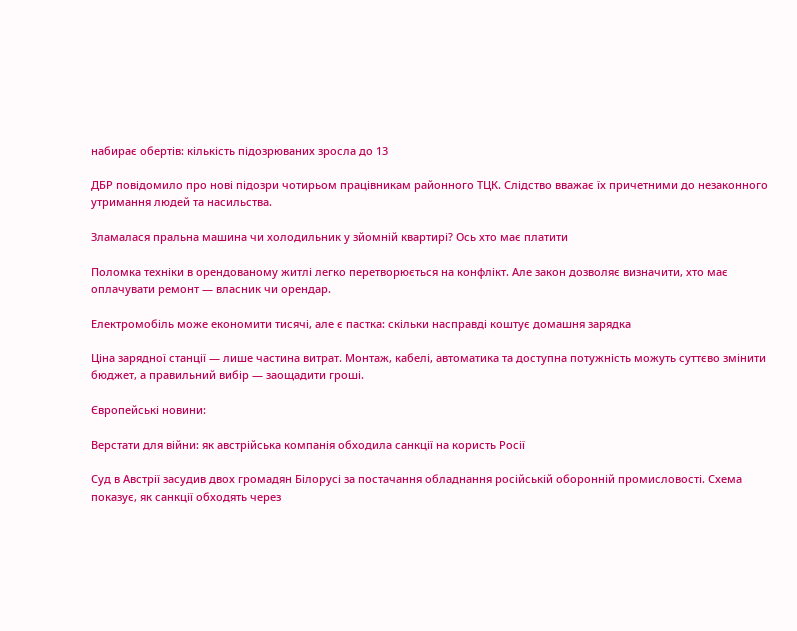набирає обертів: кількість підозрюваних зросла до 13

ДБР повідомило про нові підозри чотирьом працівникам районного ТЦК. Слідство вважає їх причетними до незаконного утримання людей та насильства.

Зламалася пральна машина чи холодильник у зйомній квартирі? Ось хто має платити

Поломка техніки в орендованому житлі легко перетворюється на конфлікт. Але закон дозволяє визначити, хто має оплачувати ремонт — власник чи орендар.

Електромобіль може економити тисячі, але є пастка: скільки насправді коштує домашня зарядка

Ціна зарядної станції — лише частина витрат. Монтаж, кабелі, автоматика та доступна потужність можуть суттєво змінити бюджет, а правильний вибір — заощадити гроші.

Європейські новини:

Верстати для війни: як австрійська компанія обходила санкції на користь Росії

Суд в Австрії засудив двох громадян Білорусі за постачання обладнання російській оборонній промисловості. Схема показує, як санкції обходять через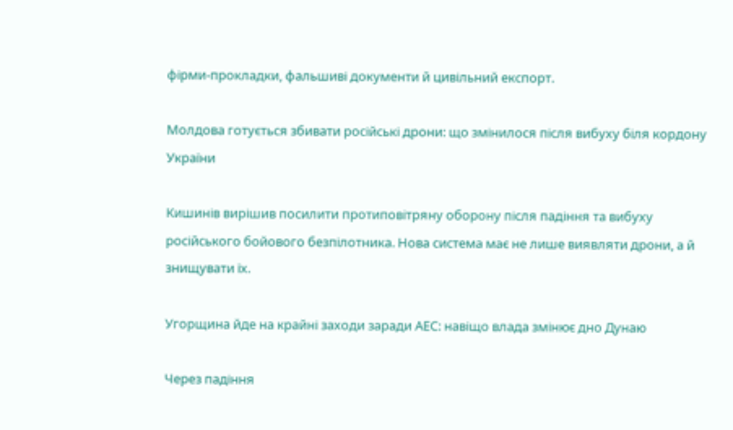фірми-прокладки, фальшиві документи й цивільний експорт.

Молдова готується збивати російські дрони: що змінилося після вибуху біля кордону України

Кишинів вирішив посилити протиповітряну оборону після падіння та вибуху російського бойового безпілотника. Нова система має не лише виявляти дрони, а й знищувати їх.

Угорщина йде на крайні заходи заради АЕС: навіщо влада змінює дно Дунаю

Через падіння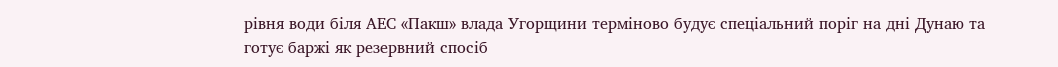рівня води біля АЕС «Пакш» влада Угорщини терміново будує спеціальний поріг на дні Дунаю та готує баржі як резервний спосіб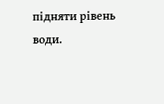підняти рівень води.